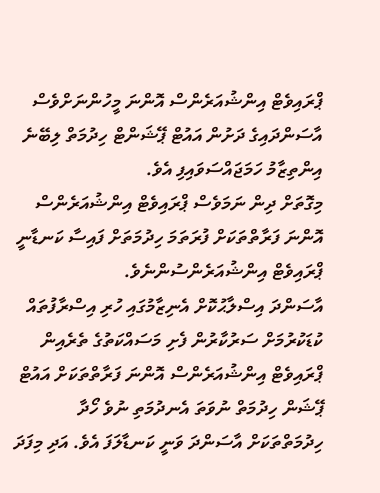ޕްރައިވެޓް އިންޝުއަރެންސް އޮންނަ މީހުންނަށްވެސް އާސަންދައިގެ ދަށުން އައުޓް ޕޭޝަންޓް ހިދުމަތް ލިބޭނެ އިންތިޒާމު ހަމަޖައްސަވައިފި އެވެ.
މިގޮތަށް ދިން ނަމަވެސް ޕްރައިވެޓް އިންޝުއަރެންސް އޮންނަ ފަރާތްތަކަށް ފުރަތަމަ ހިދުމަތަށް ފައިސާ ކަނޑާނީ ޕްރައިވެޓް އިންޝުއަރެންސުންނެވެ.
އާސަންދަ އިސްލާޙުކޮށް އެނިޒާމުގައި ހުރި އިސްރާފުތައް ކުޑަކުރުމަށް ސަރުކާރުން ފެށި މަސައްކަތުގެ ތެރެއިން ޕްރައިވެޓް އިންޝުއަރެންސް އޮންނަ ފަރާތްތަކަށް އައުޓް ޕޭޝަން ހިދުމަތް ނުވަތަ އެނދުމަތި ނުވެ ހޯދާ ހިދުމަތްތަކަށް އާސަންދަ ވަނީ ކަނޑާލަފަ އެވެ. އަދި މިފަދަ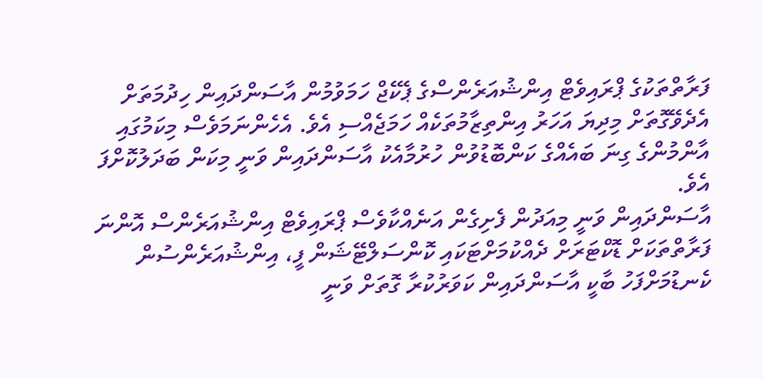ފަރާތްތަކުގެ ޕްރައިވެޓް އިންޝުއަރެންސްގެ ޕެކޭޖް ހަމަވުމުން އާސަންދައިން ހިދުމަތަށް އެދެވޭގޮތަށް މިދިޔަ އަހަރު އިންތިޒާމުތަކެއް ހަމަޖެއްސި އެވެ. އެހެންނަމަވެސް މިކަމުގައި އާންމުންގެ ގިނަ ބައެއްގެ ކަންބޮޑުވުން ހުރުމާއެކު އާސަންދައިން ވަނީ މިކަން ބަދަލުކޮށްފަ އެވެ.
އާސަންދައިން ވަނީ މިއަދުން ފެށިގެން އަނެއްކާވެސް ޕްރައިވެޓް އިންޝުއަރެންސް އޮންނަ ފަރާތްތަކަށް ޑޮކްޓަރަށް ދެއްކުމަށްޓަކައި ކޮންސަލްޓޭޝަން ފީ، އިންޝުއަރެންސުން ކެނޑުމަށްފަހު ބާކީ އާސަންދައިން ކަވަރުކުރާ ގޮތަށް ވަނީ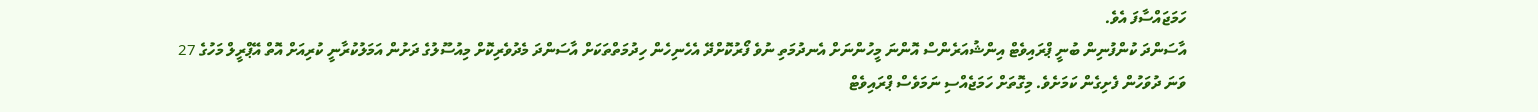ހަމަޖައްސާފަ އެވެ.
އާސަންދަ ކުންފުނިން ބުނީ ޕްރައިވެޓް އިންޝުއަރެންސް އޮންނަ މީހުންނަށް އެނދުމަތި ނުވެ ފޯރުކޮށްދޭ އެހެނިހެން ހިދުމަތްތަކަށް އާސަންދަ މެދުވެރިކޮށް މިއުސޫލުގެ ދަށުން އަމަލުކުރާނީ ކުރިއަށް އޮތް އޭޕްރީލް މަހުގެ 27 ވަނަ ދުވަހުން ފެށިގެން ކަމަށެވެ. މިގޮތަށް ހަމަޖެއްސި ނަމަވެސް ޕްރައިވެޓް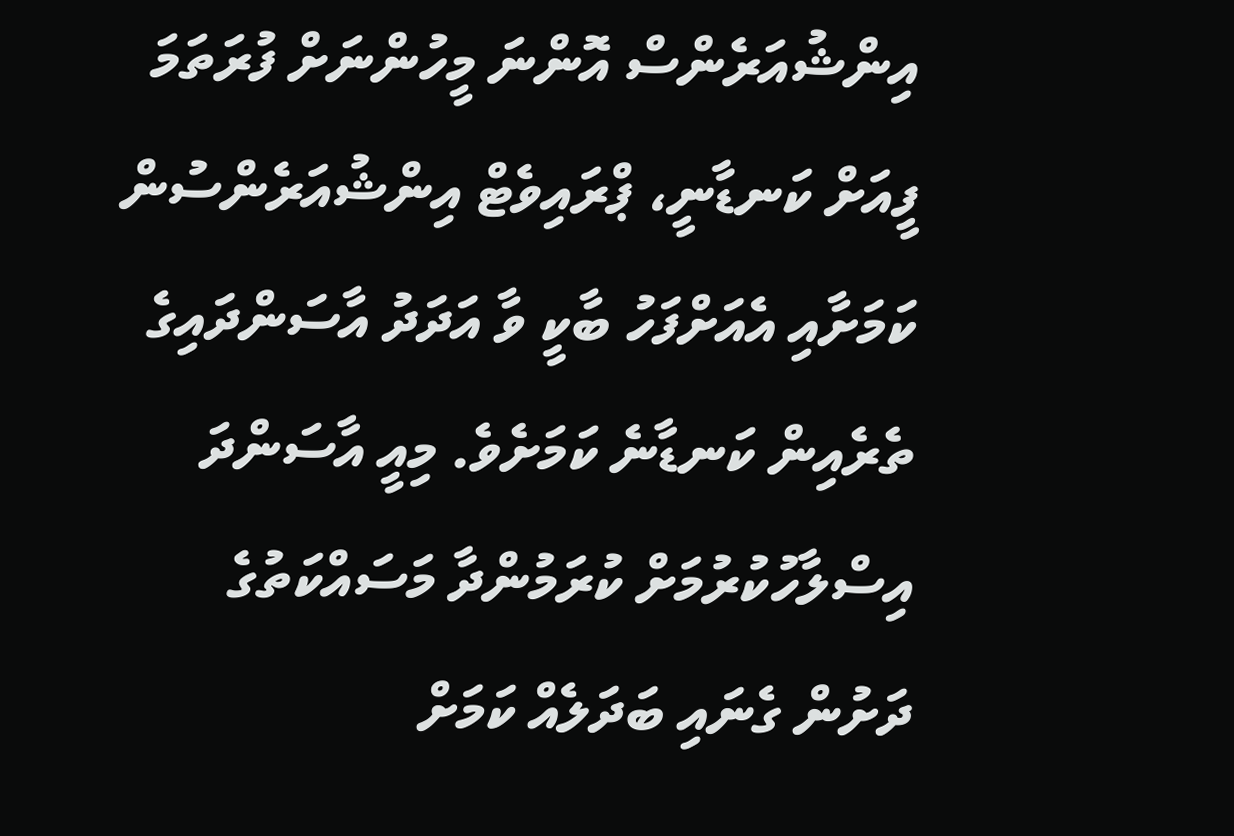އިންޝުއަރެންސް އޮންނަ މީހުންނަށް ފުރަތަމަ ފީއަށް ކަނޑާނީ، ޕްރައިވެޓް އިންޝުއަރެންސުން ކަމަށާއި އެއަށްފަހު ބާކީ ވާ އަދަދު އާސަންދައިގެ ތެރެއިން ކަނޑާނެ ކަމަށެވެ. މިއީ އާސަންދަ އިސްލާހުކުރުމަށް ކުރަމުންދާ މަސައްކަތުގެ ދަށުން ގެނައި ބަދަލެއް ކަމަށް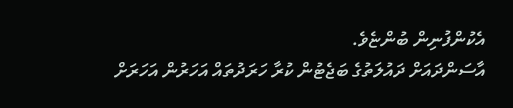އެކުންފުނިން ބުންޏެވެ.
އާސަންދައަށް ދައުލަތުގެ ބަޖެޓުން ކުރާ ހަރަދުތައް އަހަރުން އަހަރަށް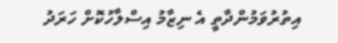އިތުރުވަމުންދާތީ އެ ނިޒާމު އިސްލާހުކޮށް ހަރަދު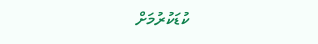ކުޑަކުރުމަށް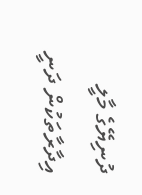ދުނިޔޭގެ މާލީ އިދާރާތަކުން ދަނީ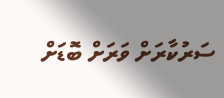ސަރުކާރަށް ވަރަށް ބޮޑަށް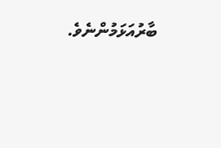ބާރުއަޅަމުންނެވެ.